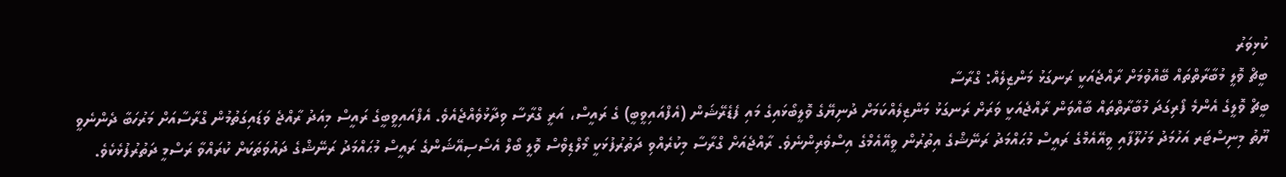ކުޅިވަރު
ބީޗް ވޮލީ މުބާރާތްތައް ބޭއްވުމަށް ރާއްޖެއަކީ ރަނގަޅު މަންޒިލެއް: ގްރާސާ
ބީޗް ވޮލީގެ އެންމެ ފޯރިގަދަ މުބާރާތްތައް ބާއްވަން ރާއްޖެއަކީ ވަރަށް ރަނގަޅު މަންޒިލެއްކަމަށް ދުނިޔޭގެ ވޮލީބޯޅައިގެ މައި ފެޑެރޭޝަން (އެފްއައިވީބީ) ގެ ރައީސް، އަރީ ގްރާސާ ވިދާޅުވެއްޖެއެވެ. އެފްއައިވީބީގެ ރައީސް މިއަދު ރާއްޖެ ވަޑައިގަތުމުން ގްރާސާއަށް މަރުހަބާ ދެންނެވީ ޔޫތު މިނިސްޓަރ އަހުމަދު މަހުލޫފާއި ވީއޭއެމްގެ ރައީސް މުޙައްމަދު ރަނޭޝްގެ އިތުރުން ވީއޭއެމްގެ އިސްވެރިންނެވެ. ރާއްޖެއަށް ގްރާސާ މިކުރެއްވި ދަތުރުފުޅަކީ މޯލްޑިވްސް ވޮލީ ބޯލް އެސޯސިއޭޝަންގެ ރައީސް މުޙައްމަދު ރަނޭޝްގެ ދައުވަތަކަށް ކުރައްވާ ރަސްމީ ދަތުރުފުޅެކެވެ.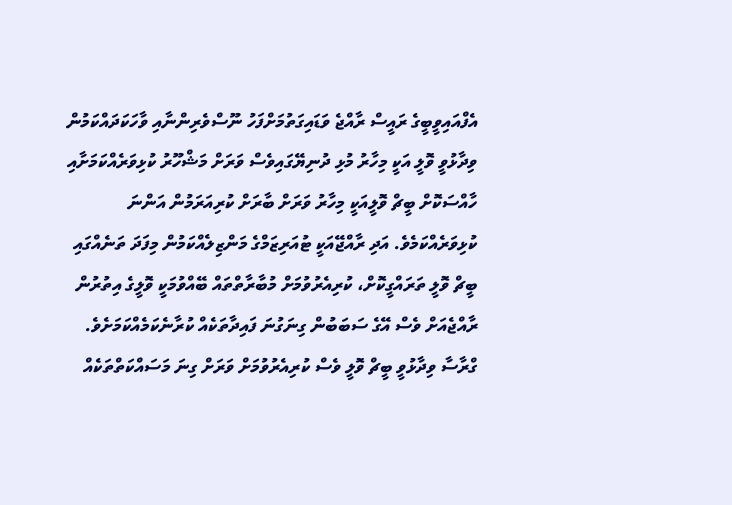އެފްއައިވީބީގެ ރައީސް ރާއްޖެ ވަޑައިގަތުމަށްފަހު ނޫސްވެރިންނާއި ވާހަކަދައްކަމުން ވިދާޅުވީ ވޮލީ އަކީ މިހާރު މުޅި ދުނިޔޭގައިވެސް ވަރަށް މަޝްހޫރު ކުޅިވަރެއްކަމަށާއި ހާއްސަކޮށް ބީޗް ވޮލީއަކީ މިހާރު ވަރަށް ބާރަށް ކުރިއަރަމުން އަންނަ ކުޅިވަރެއްކަމެވެ. އަދި ރާއްޖޭއަކީ ޓުއަރިޒަމްގެ މަންޒިލެއްކަމުން މިފަދަ ތަނެއްގައި ބީޗް ވޮލީ ތަރައްގީކޮށް، ކުރިއެރުވުމަށް މުބާރާތްތައް ބޭއްވުމަކީ ވޮލީގެ އިތުރުން ރާއްޖެއަށް ވެސް އޭގެ ސަބަބުން ގިނަގުނަ ފައިދާތަކެއް ކުރާނެކަމެއްކަމަށެވެ. ގްރާސާ ވިދާޅުވީ ބީޗް ވޮލީ ވެސް ކުރިއެރުވުމަށް ވަރަށް ގިނަ މަސައްކަތްތަކެއް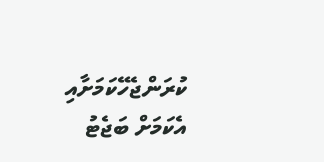ކުރަންޖެހޭކަމަށާއި އެކަމަށް ބަޖެޓު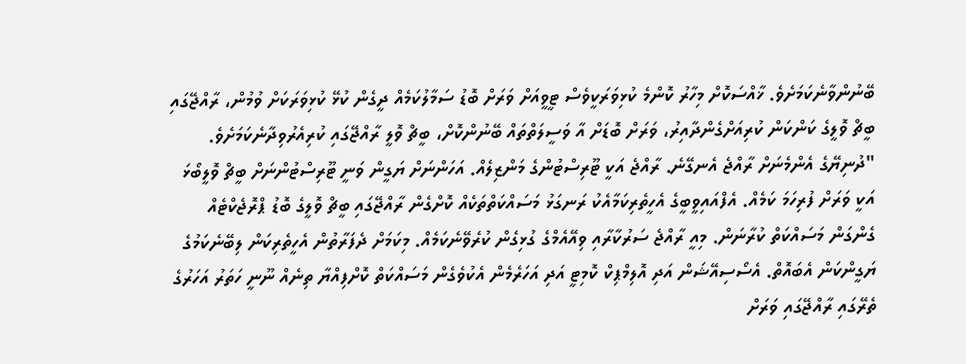ބޭނުންވާނެކަމަށެވެ. ޚާއްސަކޮށް މިހާރު ކޮންމެ ކުޅިވަރަކީވެސް ޓީވީއަށް ވަރަށް ބޮޑު ސަމާލުކަމެއް ދީގެން ކުޅޭ ކުޅިވަރަކަށް ވުމުން، ރާއްޖޭގައި ބީޗް ވޮލީގެ ކަންކަން ކުރިއަށްގެންދާއިރު، ވަރަށް ބޮޑަށް އާ ވަސީލަތްތައް ބޭނުންކޮށް، ބީޗް ވޮލީ ރާއްޖޭގައި ކުރިއެރުވިދާނެކަމަށެވެ.
"ދުނިޔޭގެ އެންމެނަށް ރާއްޖެ އެނގޭނެ. ރާއްޖެ އަކީ ޓޫރިސްޓުންގެ މަންޒިލެއް. އަހަންނަށް ޔަގީން ވަނީ ޓޫރިސްޓުންނަށް ބީޗް ވޮލީބޯޅަ އަކީ ވަރަށް ފުރިހަމަ ކަމެއް. އެފްއައިވީބީގެ އެހީތެރިކަމާއެކު ރަނގަޅު މަސައްކަތްތަކެއް ކޮށްގެން ރާއްޖޭގައި ބީޗް ވޮލީގެ ބޮޑު ޕްރޮޖެކްޓެއް ގެންގަން މަސައްކަތް ކުރާނަން. މިއީ ރާއްޖެ ސަރުކާރާއި ވިއޭއެމްގެ ގުޅިގެން ކުރެވޭނެކަމެއް. މިކަމަށް ދެފަރާތުން އެހީތެރިކަން ލިބޭނެކަމުގެ ޔަގީންކަން އެބައޮތް. އެސޯސިއޭޝަން އަދި އޮލިމްޕިކް ކޮމިޓީ އަދި އަހަރެމެން އެކުވެގެން މަސައްކަތް ކޮށްފިއްޔާ ތިނެއް ނޫނީ ހަތަރު އަހަރުގެ ތެރޭގައި ރާއްޖޭގައި ވަރަށް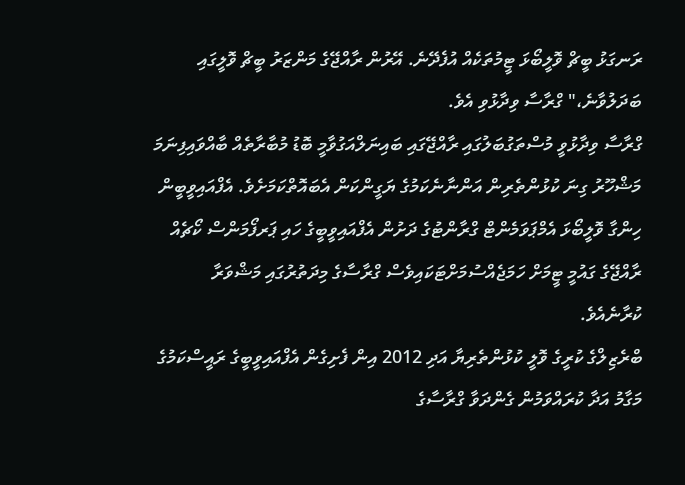ރަނގަޅު ބީޗް ވޮލީބޯޅަ ޓީމުތަކެއް އުފެދޭނެ. އޭރުން ރާއްޖޭގެ މަންޒަރު ބީޗް ވޮލީގައި ބަދަލުވާނެ،" ގްރާސާ ވިދާޅުވި އެވެ.
ގްރާސާ ވިދާޅުވީ މުސްތަގުބަލުގައި ރާއްޖޭގައި ބައިނަލްއަގުވާމީ ބޮޑު މުބާރާތެއް ބާއްވައިފިނަމަ މަޝްހޫރު ގިނަ ކުޅުންތެރިން އަންނާނެކަމުގެ ޔަގީންކަން އެބައޮތްކަމަށެވެ. އެފްއައިވީބީން ހިންގާ ވޮލީބޯޅަ އެމްޕަވަމެންޓް ގްރާންޓުގެ ދަށުން އެފްއައިވީބީގެ ހައި ޕަރފޯމަންސް ކޯޗެއް ރާއްޖޭގެ ގައުމީ ޓީމަށް ހަމަޖެއްސުމަށްޓަކައިވެސް ގްރާސާގެ މިދަތުރުގައި މަޝްވަރާ ކުރާނެއެވެ.
ބްރެޒިލްގެ ކުރީގެ ވޮލީ ކުޅުންތެރިޔާ އަދި 2012 އިން ފެށިގެން އެފްއައިވީބީގެ ރައީސްކަމުގެ މަގާމު އަދާ ކުރައްވަމުން ގެންދަވާ ގްރާސާގެ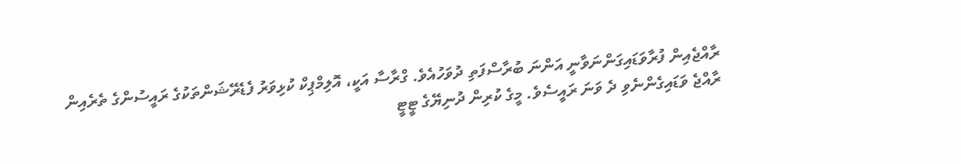ރާއްޖެއިން ފުރާވަޑައިގަންނަވާނީ އަންނަ ބުރާސްފަތި ދުވަހުއެވެ. ގްރާސާ އަކީ، އޮލިމްޕިކް ކުޅިވަރު ފެޑެރޭޝަންތަކުގެ ރައީސުންގެ ތެރެއިން ރާއްޖެ ވަޑައިގެންނެވި ދެ ވަނަ ރައީސެވެ. މީގެ ކުރިން ދުނިޔޭގެ ޓީޓީ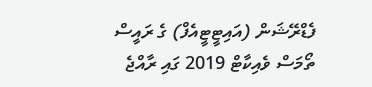ފެޑްރޭޝަން (އައިޓީޓީއެފް) ގެ ރައީސް ތޯމަސް ވެއިކާޓް 2019 ގައި ރާއްޖެ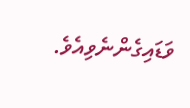ވަޑައިގެންނެވިއެވެ.